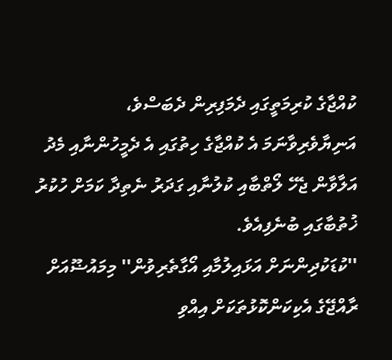ކުއްޖާގެ ކުރިމަތީގައި ދެމަފިރިން ދެބަސްވެ، އަނިޔާވެރިވާނަމަ އެ ކުއްޖާގެ ހިތުގައި އެ ދެމީހުންނާއި މެދު އަލާވާން ޖެހޭ ލޯތްބާއި ކުލުނާއި ގަދަރު ނެތިދާ ކަމަށް ހުކުރު ޚުތުބާގައި ބުނެފިއެވެ.
''ކުޑަކުދިންނަށް އަޅައިލުމާއި އޯގާތެރިވުން'' މިމައުޟޫއަށް ރާއްޖޭގެ އެކިކަންކޮޅުތަކަށް އިއްވި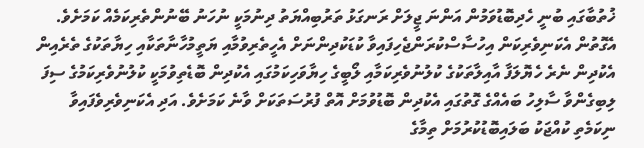ޚުތުބާގައި ބުނީ ހެދިބޮޑުވަމުން އަންނަ ޖީލަށް ރަނގަޅު ތަރުބިއްޔަތު ދިނުމަކީ ނުހަނު ބޭނުންތެރިކަމެއް ކަމަށެވެ.
އެގޮތުން އެކަނިވެރިކަން އިހުސާސްކުރަންޖެހިފައިވާ ކުޑަކުދިންނަށް އެހީތެރިވުމާއި ޔަތީމުހާނާތަކާއި ހިޔާތަކުގެ ތެރެއިން އެކުދިން ނެރެ ހެޔޮލަފާ އާއިލާތަކުގެ ކުލުނުވެރިކަމާއި ލޯބީގެ ހިޔާވަހިކަމުގައި އެކުދިން ބޮޑެތިވުމަކީ ކުލުނުވެރިކަމުގެ ސިފަ ލިބިގެންވާ ސާލިހު ބައެއްގެ ގޮތުގައި އެކުދިން ބޮޑުވުމަށް އޮތް ފުރުސަތަކަށް ވާނެ ކަމަށެވެ. އަދި އެކަނިވެރިވެފައިވާ ނިކަމެތި ކުއްޖަކު ބަލައިބޮޑުކުރުމަށް ތިމާގެ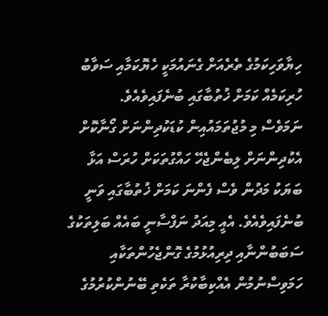ހިޔާވަހިކަމުގެ ތެރެއަށް ގެނައުމަކީ ހެޔޮކަމާއި ސަވާބު ހުރިކަމެއް ކަމަށް ޚުތުބާގައި ބުނެފައިވެއެވެ.
ނަމަވެސް މި މުޖުތަމައުއިން ކުޑަކުދިންނަށް ގޯނާކޮށް އެކުދިންނަށް ލިބެންޖެހޭ ހައްގުތަކަށް ހުރަސް އަޅާ ބަޔަކު މަދުން ވެސް ފެންނަ ކަމަށް ޚުތުބާގައި ވަނީ ބުނެފައިވެއެވެ. އެއީ މިއަދު ނަފްސާނީ ބައެއް ބަލިތަކުގެ ސަބަބުންނާއި ދިރިއުޅުމުގެ ގޮންޖެހުންތަކާއި ހަމަވިސްނުމުން އެއްކިބާކުރާ ތަކެތި ބޭނުންކުރުމުގެ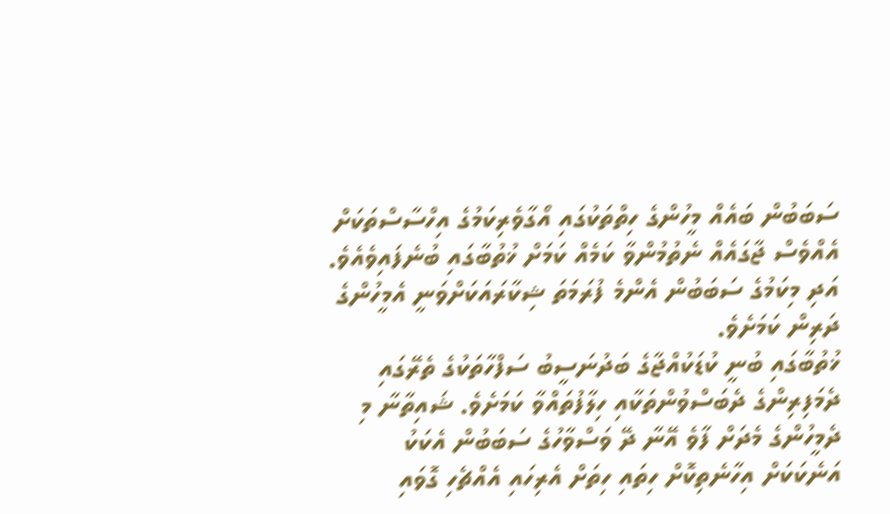ސަބަބުން ބައެއް މީހުންގެ ހިތްތަކުގައި އޯގާވެރިކަމުގެ އިހްސާސްތަކަށް އެއްވެސް ޖާގައެއް ނެތުމުންވާ ކަމެއް ކަމަށް ޚުތުބާގައި ބުނެފައިވެއެވެ. އަދި މިކަމުގެ ސަބަބުން އެންމެ ފުރަމަތަ ޝިކާރައަކަށްވަނީ އެމީހުންގެ ދަރިން ކަމަށެވެ.
ޚުތުބާގައި ބުނީ ކުޑަކުއްޖާގެ ބަދުނަސީބު ސަފްހާތަކުގެ ތެރޭގައި ދެމަފިރިންގެ ދެބަސްވުންތަކާއި ހިލާފުތައްވާ ކަމަށެވެ. ޝައިތާނާ މި ދެމީހުންގެ މެދަށް ފާވެ އޭނާ ދޭ ވަސްވާހުގެ ސަބަބުން އެކަކު އަނެކަކަށް އިހާނެތިކޮށް ހިތައި ހިތަށް އެރިހައި އެއްޗެހި ގޮވައި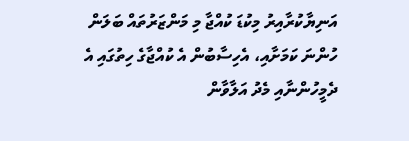އަނިޔާކުރާއިރު މިކުޑަ ކުއްޖާ މި މަންޒަރުތައް ބަލަން ހުންނަ ކަމަށާއި، އެހިސާބުން އެ ކުއްޖާގެ ހިތުގައި އެ ދެމީހުންނާއި މެދު އަލާވާން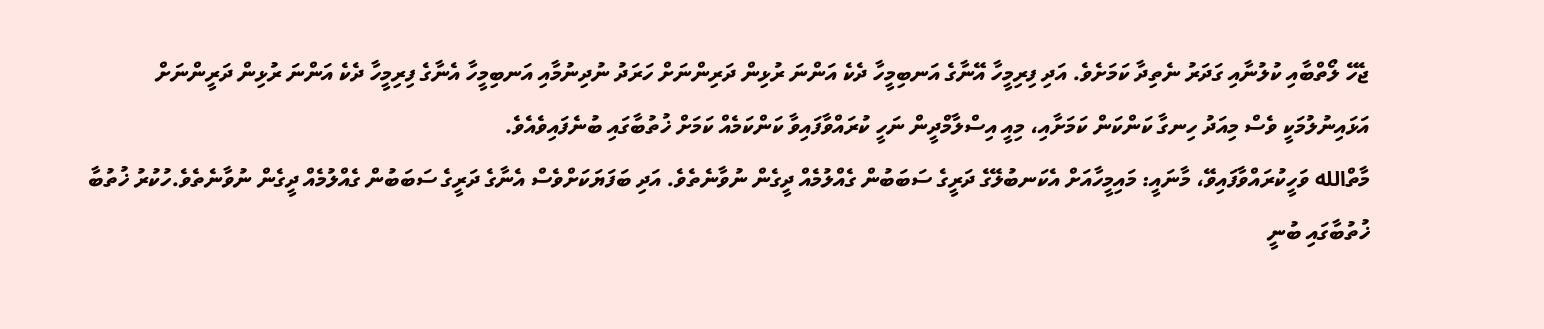ޖެހޭ ލޯތްބާއި ކުލުނާއި ގަދަރު ނެތިދާ ކަމަށެވެ. އަދި ފިރިމީހާ އޭނާގެ އަނބިމީހާ ދެކެ އަންނަ ރުޅިން ދަރިންނަށް ހަރަދު ނުދިނުމާއި އަނބިމީހާ އެނާގެ ފިރިމީހާ ދެކެ އަންނަ ރުޅިން ދަރީންނަށް އަޅައިނުލުމަކީ ވެސް މިއަދު ހިނގާ ކަންކަން ކަމަށާއި، މިއީ އިސްލާމްދީން ނަހީ ކުރައްވާފައިވާ ކަންކަމެއް ކަމަށް ޚުތުބާގައި ބުނެފައިވެއެވެ.
މާތްالله ވަހީކުރައްވާފައިވޭ، މާނައީ: މައިމީހާއަށް އެކަނބުލޭގެ ދަރީގެ ސަބަބުން ގެއްލުމެއް ދީގެން ނުވާނެތެވެ. އަދި ބަފަޔަކަށްވެސް އެނާގެ ދަރީގެ ސަބަބުން ގެއްލުމެއް ދީގެން ނުވާނެތެވެ.ހުކުރު ޚުތުބާ
ޚުތުބާގައި ބުނީ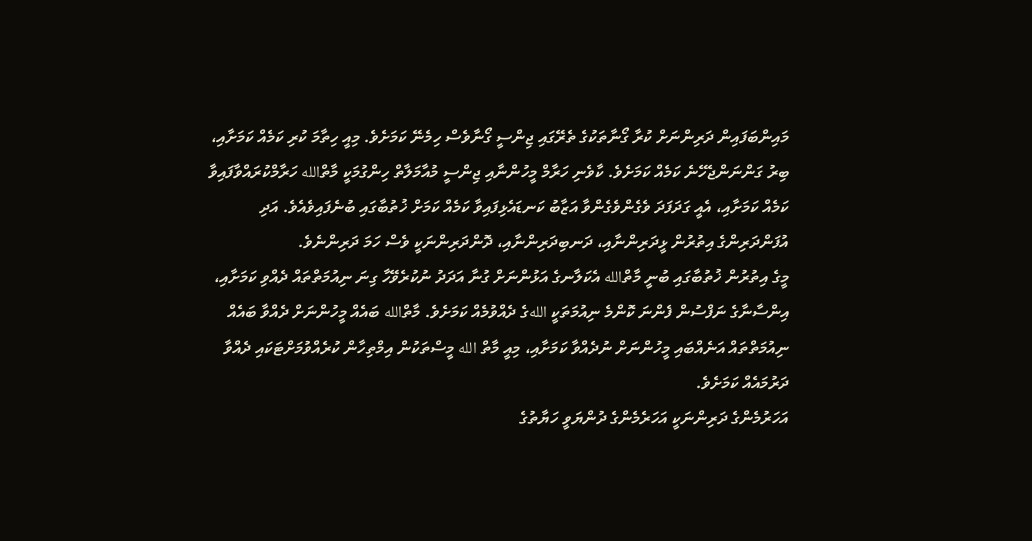މައިންބަފައިން ދަރިންނަށް ކުރާ ގޯނާތަކުގެ ތެރޭގައި ޖިންސީ ގޯނާވެސް ހިމެނޭ ކަމަށެވެ. މިއީ ހިތާމަ ކުރި ކަމެއް ކަމަށާއި، ބިރު ގަންނަންޖެހޭނެ ކަމެއް ކަމަށެވެ. ކާވެނި ހަރާމް މީހުންނާއި ޖިންސީ މުއާމަލާތް ހިންގުމަކީ މާތްالله ހަރާމްކުރައްވާފައިވާ ކަމެއް ކަމަށާއި، އެއީ ގަދަފަދަ ވެގެންވެގެންވާ އަޒާބު ކަނޑައެޅިފައިވާ ކަމެއް ކަމަށް ޚުތުބާގައި ބުނެފައިވެއެވެ. އަދި އުފަންދަރިންގެ އިތުރުން ޅީދަރިންނާއި، ދަނބިދަރިންނާއި، ދޮންދަރިންނަކީ ވެސް ހަމަ ދަރިންނެވެ.
މީގެ އިތުރުން ޚުތުބާގައި ބުނީ މާތްالله އެކަލާނގެ އަޅުންނަށް ގުނާ އަދަދު ނުކުރެވޭހާ ގިނަ ނިއުމަތްތައް ދެއްވި ކަމަށާއި، އިންސާނާގެ ނަފްސުން ފެންނަ ކޮންމެ ނިއުމަތަކީ اللهގެ ދެއްވުމެއް ކަމަށެވެ. މާތްالله ބައެއް މީހުންނަށް ދެއްވާ ބައެއް ނިއުމަތްތައް އަނެއްބައި މީހުންނަށް ނުދެއްވާ ކަމަށާއި، މިއީ މާތް الله މީސްތަކުން އިމްތިހާން ކުރެއްވުމަށްޓަކައި ދެއްވާ ދަރުމައެއް ކަމަށެވެ.
އަހަރުމެންގެ ދަރިންނަކީ އަހަރެމެންގެ ދުންޔަވީ ހަޔާތުގެ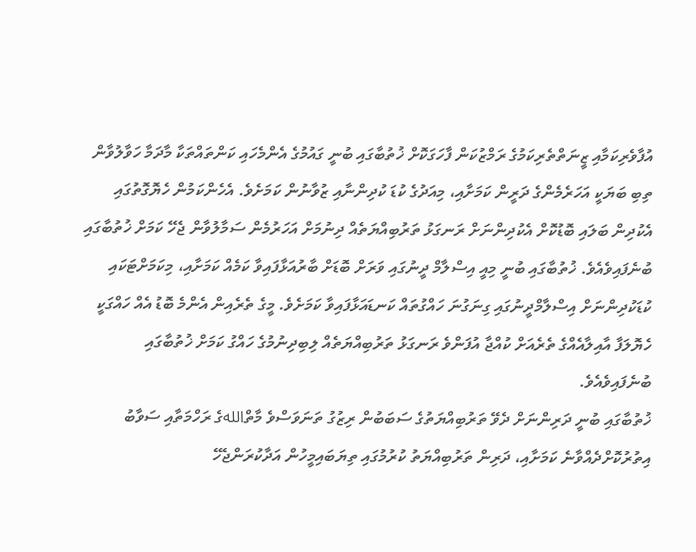އުފާވެރިކަމާއި ޒީނަތްތެރިކަމުގެ ރަމްޒުކަން ފާހަގަކޮށް ޚުތުބާގައި ބުނީ ގައުމުގެ އެންމެހައި ކަންތައްތަކާ މާދަމާ ހަވާލުވާން ތިބި ބަޔަކީ އަހަރެމެންގެ ދަރީން ކަމަށާއި، މިއަދުގެ ކުޑަ ކުދިންނާއި ޒުވާނުން ކަމަށެވެ. އެހެންކަމުން ހެޔޮގޮތުގައި އެކުދިން ބަލައި ބޮޑުކޮށް އެކުދިންނަށް ރަނގަޅު ތަރުބިއްޔަތެއް ދިނުމަށް އަހަރުމެން ސަމާލުވާން ޖެހޭ ކަމަށް ޚުތުބާގައި ބުނެފައިވެއެވެ. ޚުތުބާގައި ބުނީ މިއީ އިސްލާމް ދީނުގައި ވަރަށް ބޮޑަށް ބާރުއަޅާފައިވާ ކަމެއް ކަމަށާއި، މިކަމަށްޓަކައި ކުޑަކުދިންނަށް އިސްލާމްދީނުގައި ގިނަގުނަ ހައްގުތައް ކަނޑައަޅާފައިވާ ކަމަށެވެ. މީގެ ތެރެއިން އެންމެ ބޮޑު އެއް ހައްގަކީ ހެޔޮލަފާ އާއިލާއެއްގެ ތެރެއަށް ކުއްޖާ އުފަންވެ ރަނގަޅު ތަރުބިއްޔަތެއް ލިބިދިނުމުގެ ހައްގު ކަމަށް ޚުތުބާގައި ބުނެފައިވެއެވެ.
ޚުތުބާގައި ބުނީ ދަރިންނަށް ދެވޭ ތަރުބިއްޔަތުގެ ސަބަބުން ރިޒުގު ތަނަވަސްވެ މާތްاللهގެ ރަހްމަތާއި ސަވާބު އިތުރުކޮށްދެއްވާނެ ކަމަށާއި، ދަރިން ތަރުބިއްޔަތު ކުރުމުގައި ތިޔަބައިމީހުން އަދާކުރަންޖެހޭ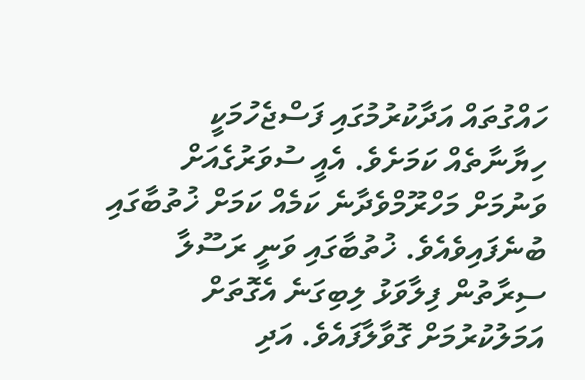ހައްގުތައް އަދާކުރުމުގައި ފަސްޖެހުމަކީ ހިޔާނާތެއް ކަމަށެވެ. އެއީ ސުވަރުގެއަށް ވަނުމަށް މަހްރޫމްވެދާނެ ކަމެއް ކަމަށް ޚުތުބާގައި ބުނެފައިވެއެވެ. ޚުތުބާގައި ވަނީ ރަސޫލާ ސިރާތުން ފިލާވަޅު ލިބިގަނެ އެގޮތަށް އަމަލުކުރުމަށް ގޮވާލާފައެވެ. އަދި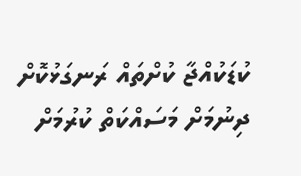ކުޑަކުއްޖާ ކުށްތައް ރަނގަޅުކޮށް ދިނުމަށް މަސައްކަތް ކުރުމަށް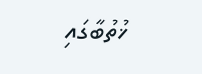ޚުތުބާގައި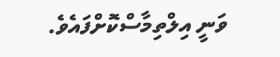ވަނީ އިލްތިމާސްކޮށްފައެވެ.